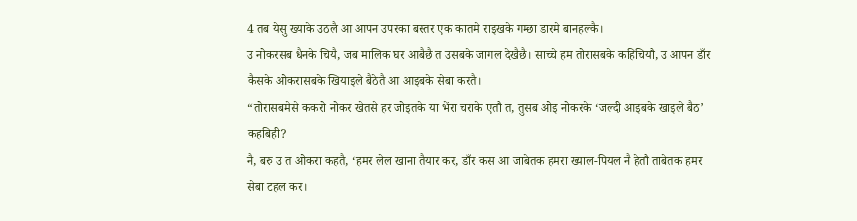4 तब येसु ख्याके उठलै आ आपन उपरका बस्तर एक कातमे राइखके गम्छा डारमे बानहल्कै।
उ नोकरसब धैनके चियै, जब मालिक घर आबैछै त उसबके जागल देखैछै। साच्चे हम तोरासबके कहिचियौ, उ आपन डाँर कैसके ओकरासबके खियाइले बैठेतै आ आइबके सेबा करतै।
“तोरासबमेसे ककरो नोकर खेतसे हर जोइतके या भेंरा चराके एतौ त, तुसब ओइ नोकरके ‘जल्दी आइबके खाइले बैठ’ कहबिही?
नै, बरु उ त ओकरा कहतै, ‘हमर लेल खाना तैयार कर, डाँर कस आ जाबेतक हमरा ख्याल-पियल नै हेतौ ताबेतक हमर सेबा टहल कर।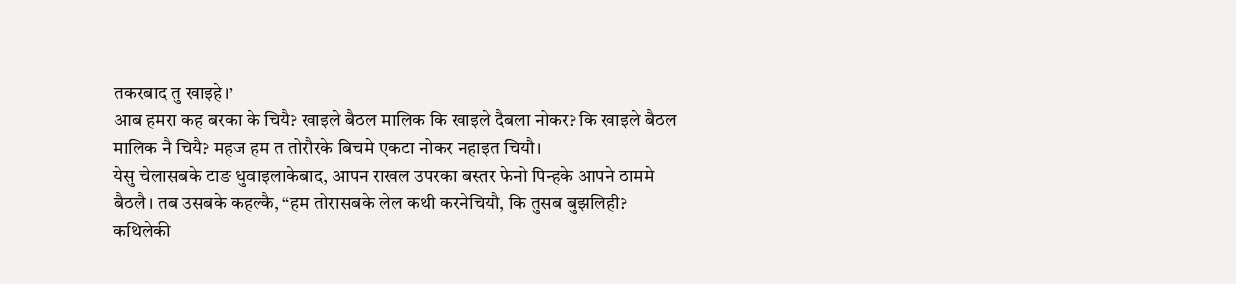तकरबाद तु खाइहे।’
आब हमरा कह बरका के चियै? खाइले बैठल मालिक कि खाइले दैबला नोकर? कि खाइले बैठल मालिक नै चियै? महज हम त तोरौरके बिचमे एकटा नोकर नहाइत चियौ।
येसु चेलासबके टाङ धुवाइलाकेबाद, आपन राखल उपरका बस्तर फेनो पिन्हके आपने ठाममे बैठलै। तब उसबके कहल्कै, “हम तोरासबके लेल कथी करनेचियौ, कि तुसब बुझलिही?
कथिलेकी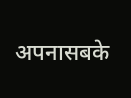अपनासबके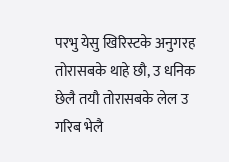परभु येसु खिरिस्टके अनुगरह तोरासबके थाहे छौ, उ धनिक छेलै तयौ तोरासबके लेल उ गरिब भेलै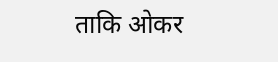ताकि ओकर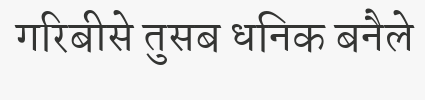गरिबीसे तुसब धनिक बनैले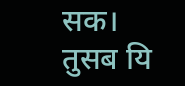सक।
तुसब यि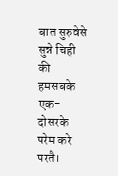बात सुरुवेसे सुन्ने चिही की हमसबके एक-दोसरके परेम करे परतै।